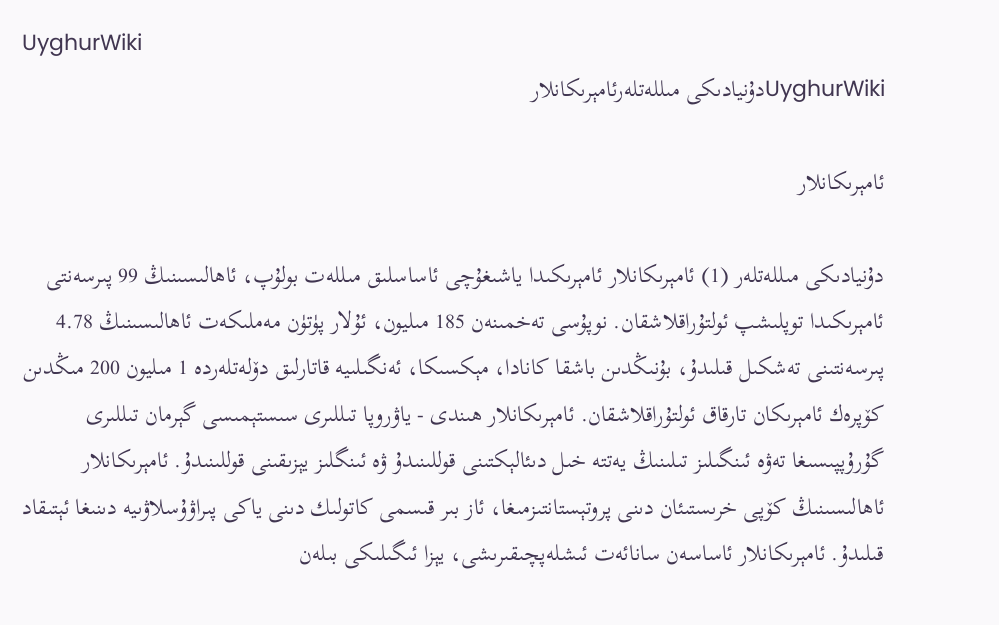UyghurWiki
UyghurWikiدۇنيادىكى مىللەتلەرئامېرىكانلار

ئامېرىكانلار

دۇنيادىكى مىللەتلەر (1) ئامېرىكانلار ئامېرىكىدا ياشىغۇچى ئاساسلىق مىللەت بولۇپ، ئاھالىسىنىڭ 99 پىرسەنتى ئامېرىكىدا توپلىشپ ئولتۇراقلاشقان. نوپۇسى تەخمىنەن 185 مىليون، ئۇلار پۈتۈن مەملىكەت ئاھالىسىنىڭ 4.78 پىرسەنتىنى تەشكىل قىلىدۇ، بۇنىڭدىن باشقا كانادا، مېكسىكا، ئەنگىلىيە قاتارلىق دۆلەتلەردە 1 مىليون 200 مىڭدىن كۆپرەك ئامېرىكان تارقاق ئولتۇراقلاشقان. ئامېرىكانلار ھىندى - ياۋروپا تىللىرى سىستېمىسى گېرمان تىللىرى گۇرۇپپىسىغا تەۋە ئىنگىلىز تىلىنىڭ يەتتە خىل دىئالېكتىنى قوللىنىدۇ ۋە ئىنگلىز يېزىقىنى قوللىنىدۇ. ئامېرىكانلار ئاھالىسىنىڭ كۆپى خرىستىئان دىنى پروتېستانتىزمىغا، ئاز بىر قىسمى كاتولىك دىنى ياكى پىراۋۇسلاۋىيە دىنىغا ئېتىقاد قىلىدۇ. ئامېرىكانلار ئاساسەن سانائەت ئىشلەپچىقىرىشى، يېزا ئىگىلىكى بىلەن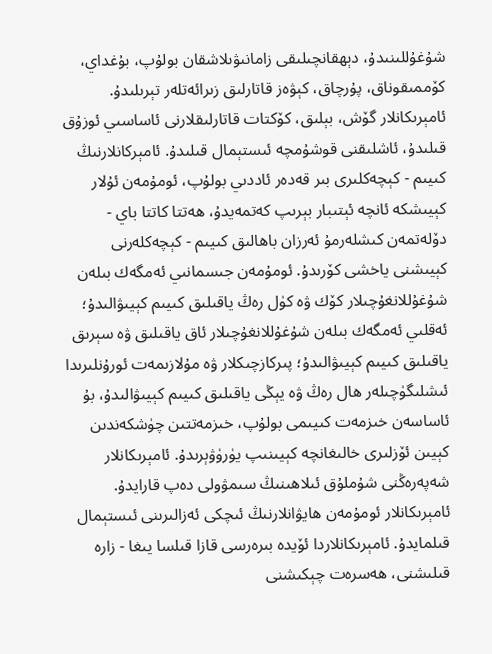شۇغۇللىنىدۇ، دېھقانچىلىقى زامانىۋىلاشقان بولۇپ، بۇغداي، كۆممىقوناق، پۇرچاق، كېۋەز قاتارلىق زىرائەتلەر تېرىلىدۇ. ئامېرىكانلار گۆش، بېلىق، كۆكتات قاتارلىقلارنى ئاساسىي ئوزۇق قىلىدۇ، ئاشلىقنى قوشۇمچە ئىستېمال قىلىدۇ. ئامېركانلارنىڭ كىيىم - كېچەكلىرى بىر قەدەر ئاددىي بولۇپ، ئومۇمەن ئۇلار كېيىشكە ئانچە ئېتىبار بېرىپ كەتمەيدۇ، ھەتتا كاتتا باي - دۆلەتمەن كىشلەرمۇ ئەرزان باھالىق كىيىم - كېچەكلەرنى كېيىشنى ياخشى كۆرىدۇ. ئومۇمەن جىسمانىي ئەمگەك بىلەن شۇغۇللانغۇچىلار كۆك ۋە كۈل رەڭ ياقىلىق كىيىم كېيىۋالىدۇ؛ ئەقلىي ئەمگەك بىلەن شۇغۇللانغۇچىلار ئاق ياقىلىق ۋە سېرىق ياقىلىق كىيىم كېيىۋالىدۇ؛ پىركازچىكلار ۋە مۇلازىمەت ئورۇنلىرىدا ئىشلىگۈچىلەر ھال رەڭ ۋە يېڭى ياقىلىق كىيىم كېيىۋالىدۇ، بۇ ئاساسەن خىزمەت كىيىمى بولۇپ، خىزمەتتىن چۈشكەندىن كېيىن ئۆزلىرى خالىغانچە كېيىنىپ يۈرۈۋېرىدۇ. ئامېرىكانلار شەپەرەڭنى شۇملۇق ئىلاھىنىڭ سىمۋولى دەپ قارايدۇ. ئامېرىكانلار ئومۇمەن ھايۋانلارنىڭ ئىچكى ئەزالىرىنى ئىستېمال قىلمايدۇ. ئامېرىكانلاردا ئۆيدە بىرەرسى قازا قىلسا يىغا - زارە قىلىشنى، ھەسرەت چېكىشنى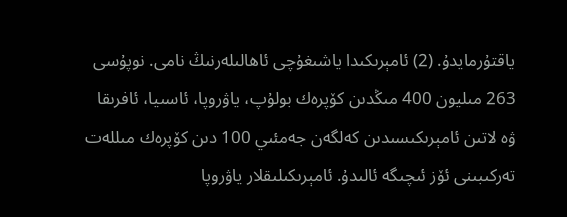ياقتۇرمايدۇ. (2) ئامېرىكىدا ياشىغۇچى ئاھالىلەرنىڭ نامى. نوپۇسى 263 مىليون 400 مىڭدىن كۆپرەك بولۇپ، ياۋروپا، ئاسىيا، ئافرىقا ۋە لاتىن ئامېرىكىسىدىن كەلگەن جەمئىي 100 دىن كۆپرەك مىللەت تەركىبىنى ئۆز ئىچىگە ئالىدۇ. ئامېرىكىلىقلار ياۋروپا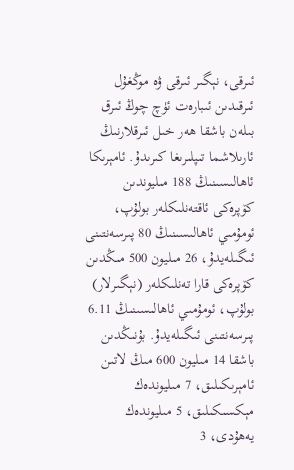ئىرقى، نېگىر ئىرقى ۋە موڭغۇل ئىرقىدىن ئىبارەت ئۈچ چوڭ ئىرق بىلەن باشقا ھەر خىل ئىرقلارنىڭ ئارىلاشما تىپلىرىغا كىرىدۇ. ئامېرىكا ئاھالىسىنىڭ 188 مىليوندىن كۆپرەكى ئاقتەنلىكلەر بولۇپ، ئومۇمىي ئاھالىسىنىڭ 80 پىرسەنتىنى ئىگىلەيدۇ، 26 مىليون 500 مىڭدىن كۆپرەكى قارا تەنلىكلەر (نېگىرلار) بولۇپ، ئومۇمىي ئاھالىسىنىڭ 6.11 پىرسەنتىنى ئىگىلەيدۇ. بۇنىڭدىن باشقا 14 مىليون 600 مىڭ لاتىن ئامېرىكىلىق، 7 مىليوندەك مېكسىكىلىق، 5 مىليوندەك يەھۇدى، 3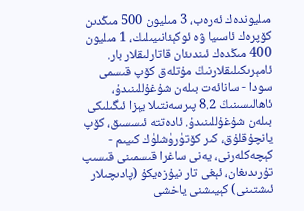مىليوندەك ئەرەب، 3 مىليون 500 مىڭدىن كۆپرەك ئاسىيا ۋە ئوكېئانىيىلىك، 1 مىليون 400 مىڭدەك ئىندىئان قاتارلىقلار بار. ئامېرىكىلىقلارنىڭ مۇتلەق كۆپ قىسمى سودا - سانائەت بىلەن شۇغۇللىنىدۇ، ئاھالىسىنىڭ 8.2 پىرسەنتىلا يېزا ئىگىلىكى بىلەن شۇغۇللىنىدۇ. ئادەتتە ئىسسىق، كۆپ يانچۇقلۇق، كىر كۆتۈرۈشلۈك كىيىم - كېچەكلەرنى، يەنى ساغرا قىسمىنى قىسىپ تۇرىدىغان، ئېغى تار نيۇزەيكۇ (پادىچىلار ئىشتىنى) كېيىشنى ياخشى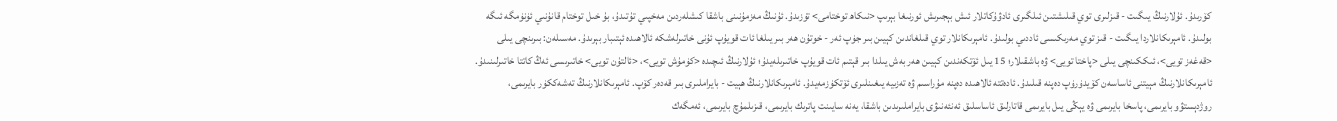كۆرىدۇ. ئۇلارنىڭ يىگىت - قىزلىرى توي قىلىشتىن ئىلگىرى ئادۋۇكاتلار ئىش بېجىرىش ئورنىغا بېرىپ <نىكاھ توختامى> تۈزىدۇ. ئۇنىڭ مەزمۇنىنى باشقا كىشلەردىن مەخپىي تۇتىدۇ، بۇ خىل توختام قانۇنىي ئۈنۈمگە ئىگە بولىدۇ. ئامېرىكانلاردا يىگىت - قىز توي مەرىكىسى ئاددىي بولىدۇ. ئامېرىكانلار توي قىلغاندىن كېيىن بىر جۈپ ئەر - خوتۇن ھەر بىر يىلغا ئات قويۇپ ئۇنى خاتىرلەشكە ئالاھىدە ئېتىبار بېرىدۇ. مەسىلەن: بىرىنچى يىلى <قەغەز تويى>، ئىككىنچى يىلى <پاختا تويى> ۋە باشقىلار؛ 15 يىل ئۆتكەندىن كېيىن ھەر بەش يىلدا بىر قېتىم ئات قويۇپ خاتىرىلەيدۇ؛ ئۇلارنىڭ ئىچىدە <كۈمۇش تويى>، <ئالتۇن تويى> خاتىرىسى ئەڭ كاتتا خاتىرلىنىدۇ. ئامېرىكانلارنىڭ مېيتنى ئاساسەن كۆيدۈرۈپ دەپنە قىلىدۇ. ئادەتتە ئالاھىدە دەپنە مۇراسىم ۋە تەزىيە يىغىنلىرى ئۆتكۈزمەيدۇ. ئامېرىكانلارنىڭ ھېيت - بايراملىرى بىر قەدەر كۆپ. ئامېرىكانلارنىڭ تەشەككۈر بايرىمى، روژدېستۋو بايرىمى، پاسخا بايرىمى ۋە يېڭى يىل بايرىمى قاتارلىق ئاساسلىق ئەنئەنىۋى بايراملىرىدىن باشقا، يەنە سايىنت پاترىك بايرىمى، قىزىلمۇچ بايرىمى، ئەمگەك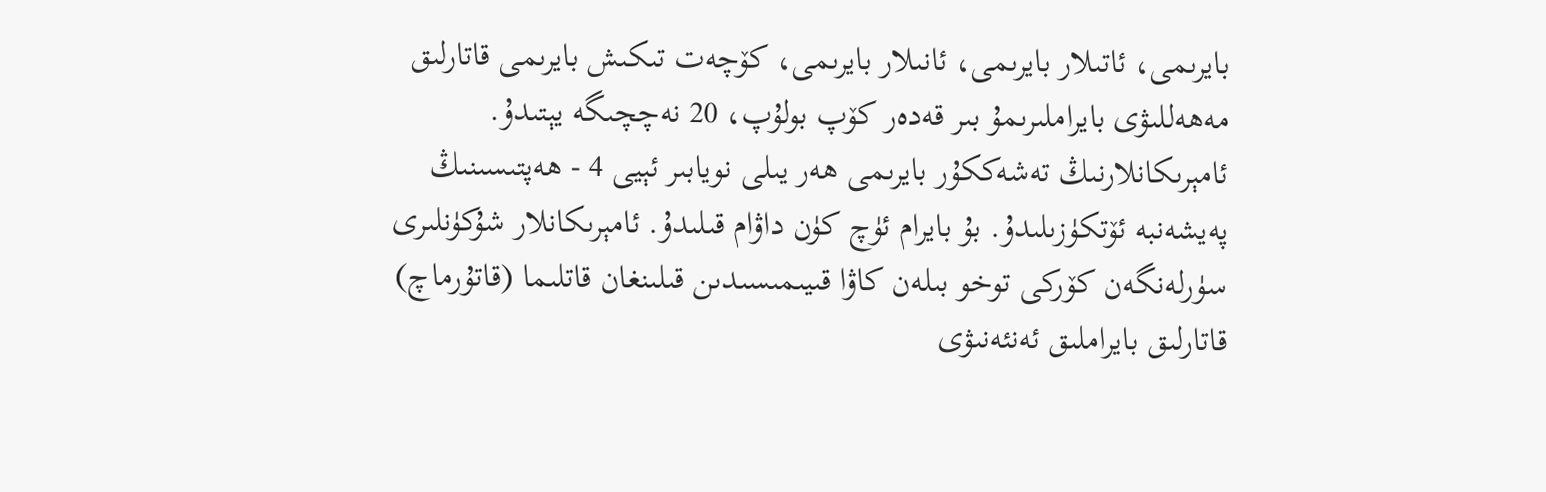بايرىمى، ئاتىلار بايرىمى، ئانىلار بايرىمى، كۆچەت تىكىش بايرىمى قاتارلىق مەھەللىۋى بايراملىرىمۇ بىر قەدەر كۆپ بولۇپ، 20 نەچچىگە يېتىدۇ. ئامېرىكانلارنىڭ تەشەككۇر بايرىمى ھەر يىلى نويابىر ئېيى 4 - ھەپتىسىنىڭ پەيشەنبە ئۆتكۈزىلىدۇ. بۇ بايرام ئۈچ كۈن داۋام قىلىدۇ. ئامېرىكانلار شۇكۈنلىرى سۈرلەنگەن كۆركى توخو بىلەن كاۋا قىيىمىسىدىن قىلىنغان قاتلىما (قاتۇرماچ) قاتارلىق بايراملىق ئەنئەنىۋى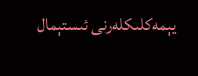يېمەكلىكلەرنى ئىستېمال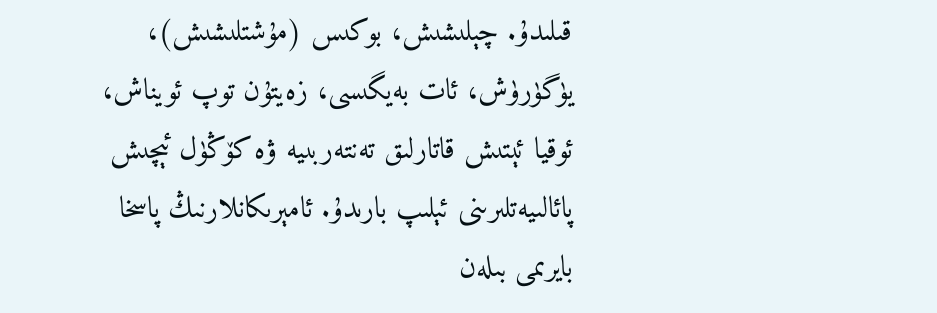قىلىدۇ. چېلىشىش، بوكىس (مۇشتلىشىش)، يۈگۈرۈش، ئات بەيگىسى، زەيتۇن توپ ئويناش، ئوقيا ئېتىش قاتارلىق تەنتەربىيە ۋە كۆڭۈل ئېچىش پائالىيەتلىرىنى ئېلىپ بارىدۇ. ئامېرىكانلارنىڭ پاسخا بايرىمى بىلەن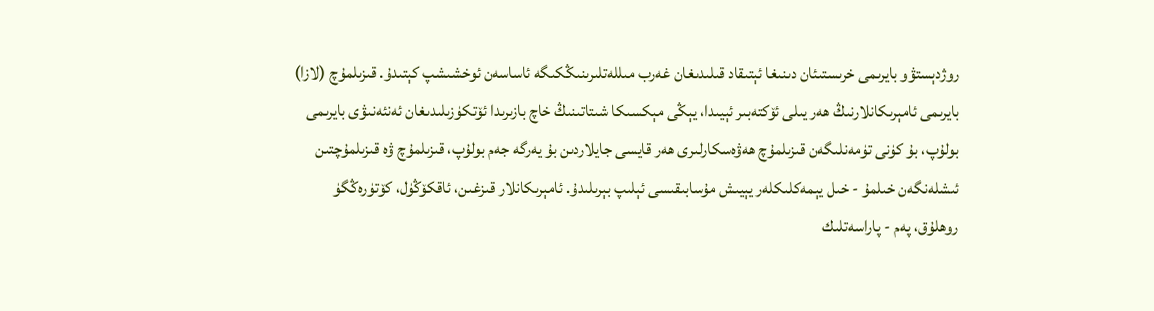روژدېستۋو بايرىمى خرىستىئان دىنىغا ئېتىقاد قىلىدىغان غەرب مىللەتلىرىنىڭكىگە ئاساسەن ئوخشىشپ كېتىدۇ. قىزىلمۇچ (لازا) بايرىمى ئامېرىكانلارنىڭ ھەر يىلى ئۆكتەبىر ئېيىدا، يېڭى مېكسىكا شىتاتىنىڭ خاچ بازىرىدا ئۆتكۈزىلىدىغان ئەنئەنىۋى بايرىمى بولۇپ، بۇ كۈنى تۈمەنلىگەن قىزىلمۇچ ھەۋەسكارلىرى ھەر قايسى جايلاردىن بۇ يەرگە جەم بولۇپ، قىزىلمۇچ ۋە قىزىلمۇچتىن ئىشلەنگەن خىلمۇ - خىل يېمەكلىكلەر يېيىش مۇسابىقىسى ئېلىپ بېرىلىدۇ. ئامېرىكانلار قىزغىن، ئاقكۆڭۈل، كۆتۈرەڭگۈ روھلۇق، پەم - پاراسەتلىك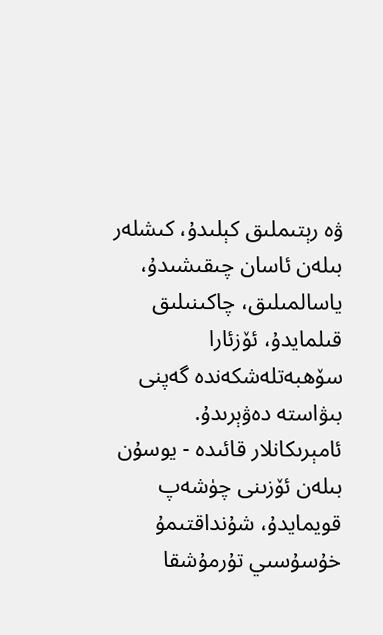ۋە رېتىملىق كېلىدۇ، كىشلەر بىلەن ئاسان چىقىشىدۇ، ياسالمىلىق، چاكىنىلىق قىلمايدۇ، ئۆزئارا سۆھبەتلەشكەندە گەپنى بىۋاستە دەۋېرىدۇ. ئامېرىكانلار قائىدە - يوسۇن بىلەن ئۆزىنى چۈشەپ قويمايدۇ، شۇنداقتىمۇ خۇسۇسىي تۇرمۇشقا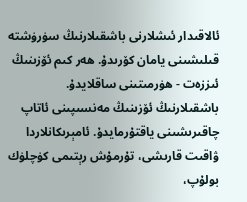ئالاقىدار ئىشلارنى باشقىلارنىڭ سۈرۈشتە قىلىشىنى يامان كۆرىدۇ. ھەر كىم ئۆزىنىڭ ئىززەت - ھۈرمىتىنى ساقلايدۇ. باشقىلارنىڭ ئۆزىنىڭ مەنسىپىنى ئاتاپ چاقىرىشىنى ياقتۇرمايدۇ. ئامېرىكانلاردا ۋاقىت قارىشى، تۇرمۇش رېتىمى كۈچلۈك بولۇپ،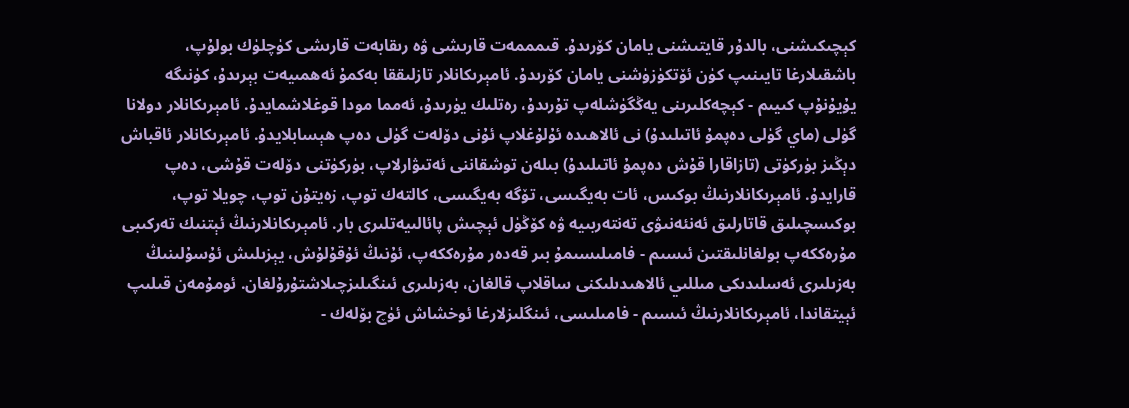كېچىكىشنى، بالدۇر قايتىشنى يامان كۆرىدۇ. قىمممەت قارىشى ۋە رىقابەت قارىشى كۈچلۈك بولۇپ، باشقىلارغا تايىنىپ كۈن ئۆتكۈزۈشنى يامان كۆرىدۇ. ئامېرىكانلار تازلىققا بەكمۇ ئەھمىيەت بېرىدۇ، كۈنىگە يۇيۇنۇپ كىيىم - كېچەكلىرىنى يەڭگۈشلەپ تۇرىدۇ، رەتلىك يۈرىدۇ، ئەمما مودا قوغلاشمايدۇ. ئامېرىكانلار دولانا گۈلى (ماي گۈلى دەپمۇ ئاتىلىدۇ) نى ئالاھىدە ئۇلۇغلاپ ئۇنى دۆلەت گۈلى دەپ ھېسابلايدۇ. ئامېرىكانلار ئاقباش دېڭىز بۈركۈتى (تازاقارا قۇش دەپمۇ ئاتىلىدۇ) بىلەن توشقاننى ئەتىۋارلاپ، بۈركۈتنى دۆلەت قۇشى، دەپ قارايدۇ. ئامېرىكانلارنىڭ بوكىس، ئات بەيگىسى، تۆگە بەيگىسى، كالتەك توپ، زەيتۇن توپ، چويلا توپ، بوكىسچىلىق قاتارلىق ئەنئەنىۋى تەنتەربىيە ۋە كۆڭۈل ئېچىش پائالىيەتلىرى بار. ئامېرىكانلارنىڭ ئېتنىك تەركىبى مۇرەككەپ بولغانلىقتىن ئىسىم - فامىلىسىمۇ بىر قەدەر مۇرەككەپ، ئۇنىڭ ئۇقۇلۇش، يېزىلىش ئۇسۇلىنىڭ بەزىلىرى ئەسلىدىكى مىللىي ئالاھىدىلىكنى ساقلاپ قالغان، بەزىلىرى ئىنگىلىزچىلاشتۇرۇلغان. ئومۇمەن قىلىپ ئېيتقاندا، ئامېرىكانلارنىڭ ئىسىم - فامىلىسى، ئىنگلىزلارغا ئوخشاش ئۈچ بۆلەك -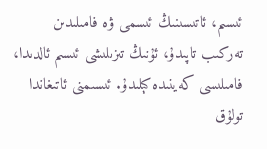ئىسىم، ئاتىسىنىڭ ئىسمى ۋە فامىلىدىن تەركىب تاپىدۇ، ئۇنىڭ تىزىلىشى ئىسىم ئالدىدا، فامىلىسى كەينىدە كېلىدۇ. ئىسىمنى ئاتىغاندا تولۇق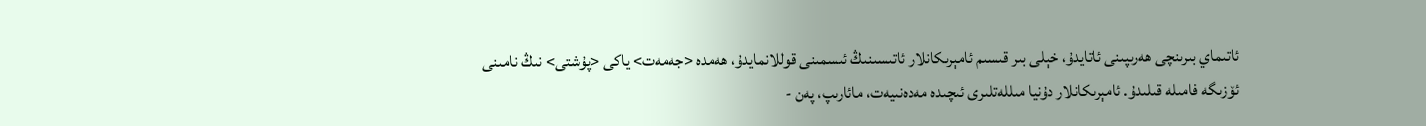ئاتىماي بىرىنچى ھەرىپىنى ئاتايدۇ، خېلى بىر قىسىم ئامېرىكانلار ئاتىسىنىڭ ئىسمىنى قوللانمايدۇ، ھەمدە <جەمەت> ياكى <پۇشتى> نىڭ نامىنى ئۆزىگە فامىلە قىلىدۇ. ئامېرىكانلار دۇنيا مىللەتلىرى ئىچىدە مەدەنىيەت، مائارىپ، پەن -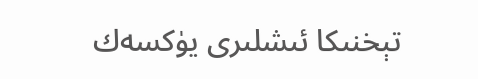تېخنىكا ئىشلىرى يۈكسەك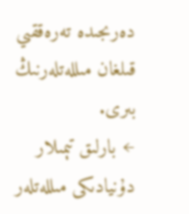دەرىجىدە تەرەققىي قىلغان مىللەتلەرنىڭ بىرى.
← بارلىق تېمىلار دۇنيادىكى مىللەتلەر